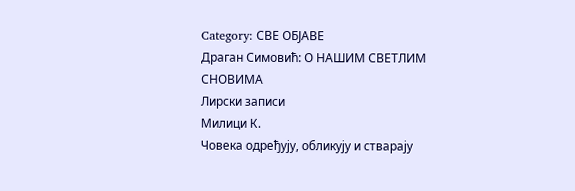Category: СВЕ ОБЈАВЕ
Драган Симовић: О НАШИМ СВЕТЛИМ СНОВИМА
Лирски записи
Милици К.
Човека одређују, обликују и стварају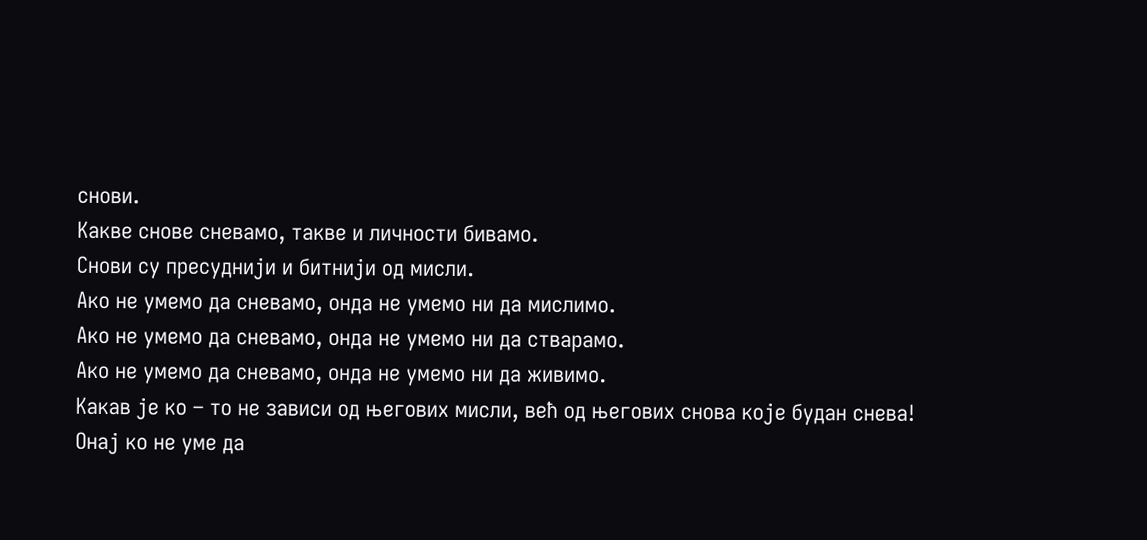снови.
Какве снове сневамо, такве и личности бивамо.
Снови су пресуднији и битнији од мисли.
Ако не умемо да сневамо, онда не умемо ни да мислимо.
Ако не умемо да сневамо, онда не умемо ни да стварамо.
Ако не умемо да сневамо, онда не умемо ни да живимо.
Какав је ко – то не зависи од његових мисли, већ од његових снова које будан снева!
Онај ко не уме да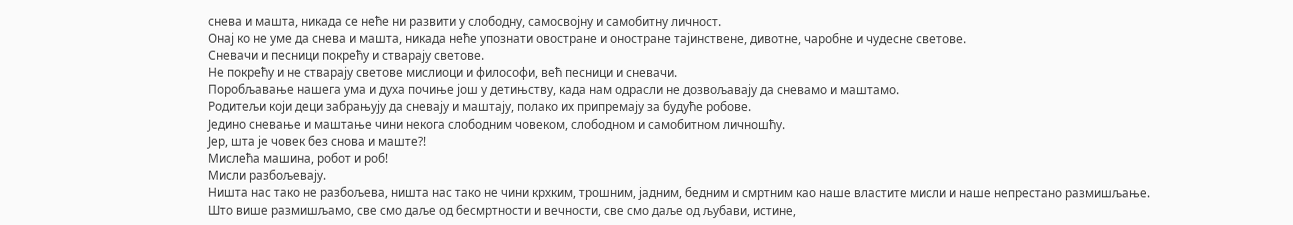снева и машта, никада се неће ни развити у слободну, самосвојну и самобитну личност.
Онај ко не уме да снева и машта, никада неће упознати овостране и оностране тајинствене, дивотне, чаробне и чудесне светове.
Сневачи и песници покрећу и стварају светове.
Не покрећу и не стварају светове мислиоци и философи, већ песници и сневачи.
Поробљавање нашега ума и духа почиње још у детињству, када нам одрасли не дозвољавају да сневамо и маштамо.
Родитељи који деци забрањују да сневају и маштају, полако их припремају за будуће робове.
Једино сневање и маштање чини некога слободним човеком, слободном и самобитном личношћу.
Јер, шта је човек без снова и маште?!
Мислећа машина, робот и роб!
Мисли разбољевају.
Ништа нас тако не разбољева, ништа нас тако не чини крхким, трошним, јадним, бедним и смртним као наше властите мисли и наше непрестано размишљање.
Што више размишљамо, све смо даље од бесмртности и вечности, све смо даље од љубави, истине,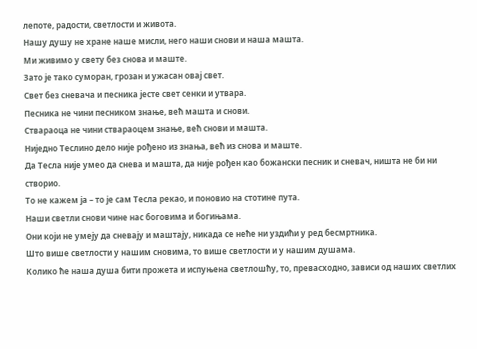лепоте, радости, светлости и живота.
Нашу душу не хране наше мисли, него наши снови и наша машта.
Ми живимо у свету без снова и маште.
Зато је тако суморан, грозан и ужасан овај свет.
Свет без сневача и песника јесте свет сенки и утвара.
Песника не чини песником знање, већ машта и снови.
Ствараоца не чини ствараоцем знање, већ снови и машта.
Ниједно Теслино дело није рођено из знања, већ из снова и маште.
Да Тесла није умео да снева и машта, да није рођен као божански песник и сневач, ништа не би ни створио.
То не кажем ја – то је сам Тесла рекао, и поновио на стотине пута.
Наши светли снови чине нас боговима и богињама.
Они који не умеју да сневају и маштају, никада се неће ни уздићи у ред бесмртника.
Што више светлости у нашим сновима, то више светлости и у нашим душама.
Колико ће наша душа бити прожета и испуњена светлошћу, то, превасходно, зависи од наших светлих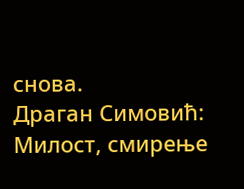снова.
Драган Симовић: Милост, смирење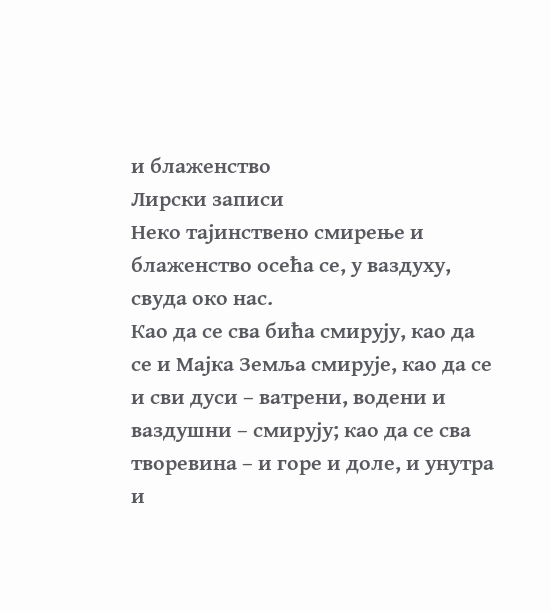и блаженство
Лирски записи
Неко тајинствено смирење и блаженство осећа се, у ваздуху, свуда око нас.
Као да се сва бића смирују, као да се и Мајка Земља смирује, као да се и сви дуси – ватрени, водени и ваздушни – смирују; као да се сва творевина – и горе и доле, и унутра и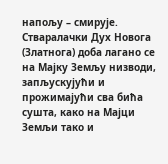напољу – смирује.
Стваралачки Дух Новога (Златнога) доба лагано се на Мајку Земљу низводи, запљускујући и прожимајући сва бића сушта, како на Мајци Земљи тако и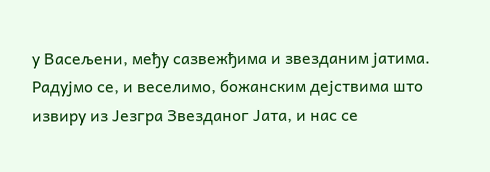у Васељени, међу сазвежђима и звезданим јатима.
Радујмо се, и веселимо, божанским дејствима што извиру из Језгра Звезданог Јата, и нас се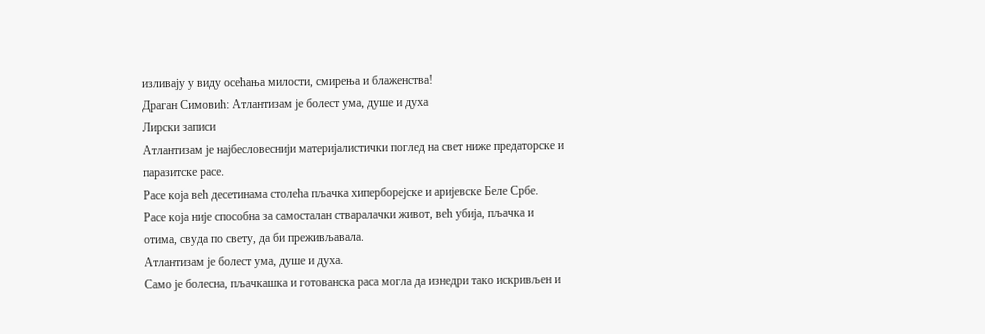изливају у виду осећања милости, смирења и блаженства!
Драган Симовић: Атлантизам је болест ума, душе и духа
Лирски записи
Атлантизам је најбесловеснији материјалистички поглед на свет ниже предаторске и паразитске расе.
Расе која већ десетинама столећа пљачка хиперборејске и аријевске Беле Србе.
Расе која није способна за самосталан стваралачки живот, већ убија, пљачка и отима, свуда по свету, да би преживљавала.
Атлантизам је болест ума, душе и духа.
Само је болесна, пљачкашка и готованска раса могла да изнедри тако искривљен и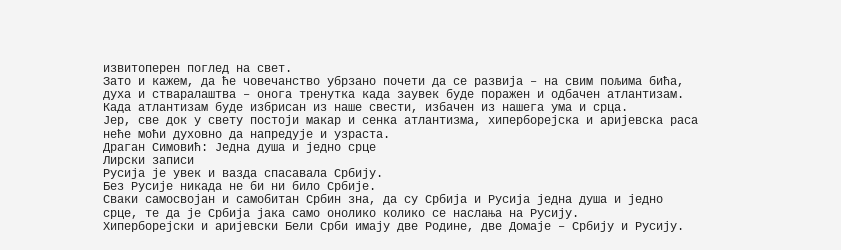извитоперен поглед на свет.
Зато и кажем, да ће човечанство убрзано почети да се развија – на свим пољима бића, духа и стваралаштва – онога тренутка када заувек буде поражен и одбачен атлантизам.
Када атлантизам буде избрисан из наше свести, избачен из нашега ума и срца.
Јер, све док у свету постоји макар и сенка атлантизма, хиперборејска и аријевска раса неће моћи духовно да напредује и узраста.
Драган Симовић: Једна душа и једно срце
Лирски записи
Русија је увек и вазда спасавала Србију.
Без Русије никада не би ни било Србије.
Сваки самосвојан и самобитан Србин зна, да су Србија и Русија једна душа и једно срце, те да је Србија јака само онолико колико се наслања на Русију.
Хиперборејски и аријевски Бели Срби имају две Родине, две Домаје – Србију и Русију.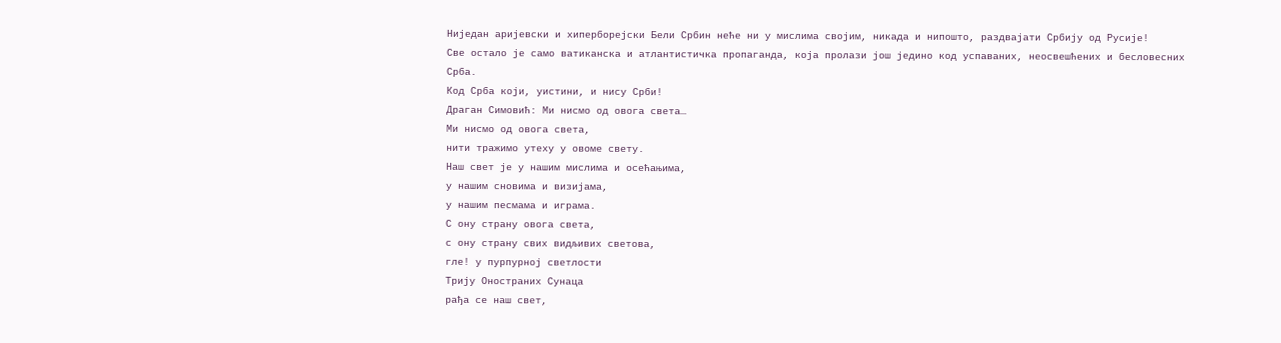Ниједан аријевски и хиперборејски Бели Србин неће ни у мислима својим, никада и нипошто, раздвајати Србију од Русије!
Све остало је само ватиканска и атлантистичка пропаганда, која пролази још једино код успаваних, неосвешћених и бесловесних Срба.
Код Срба који, уистини, и нису Срби!
Драган Симовић: Ми нисмо од овога света…
Ми нисмо од овога света,
нити тражимо утеху у овоме свету.
Наш свет је у нашим мислима и осећањима,
у нашим сновима и визијама,
у нашим песмама и играма.
С ону страну овога света,
с ону страну свих видљивих светова,
гле! у пурпурној светлости
Трију Оностраних Сунаца
рађа се наш свет,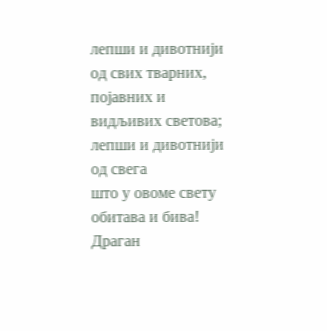лепши и дивотнији
од свих тварних,
појавних и видљивих светова;
лепши и дивотнији од свега
што у овоме свету
обитава и бива!
Драган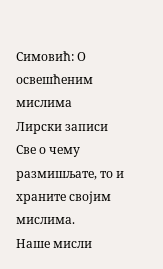Симовић: О освешћеним мислима
Лирски записи
Све о чему размишљате, то и храните својим мислима.
Наше мисли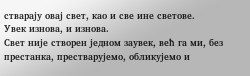стварају овај свет, као и све ине светове.
Увек изнова, и изнова.
Свет није створен једном заувек, већ га ми, без престанка, престварујемо, обликујемо и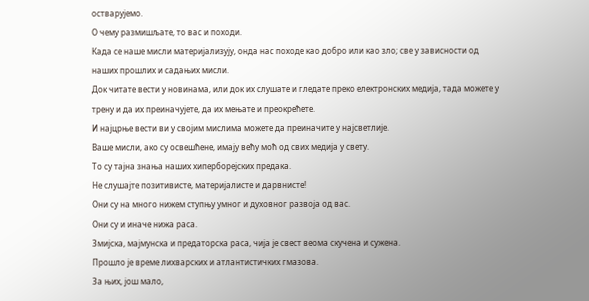остварујемо.
О чему размишљате, то вас и походи.
Када се наше мисли материјализују, онда нас походе као добро или као зло; све у зависности од наших прошлих и садањих мисли.
Док читате вести у новинама, или док их слушате и гледате преко електронских медија, тада можете у трену и да их преиначујете, да их мењате и преокрећете.
И најцрње вести ви у својим мислима можете да преиначите у најсветлије.
Ваше мисли, ако су освешћене, имају већу моћ од свих медија у свету.
То су тајна знања наших хиперборејских предака.
Не слушајте позитивисте, материјалисте и дарвнисте!
Они су на много нижем ступњу умног и духовног развоја од вас.
Они су и иначе нижа раса.
Змијска, мајмунска и предаторска раса, чија је свест веома скучена и сужена.
Прошло је време лихварских и атлантистичких гмазова.
За њих, још мало,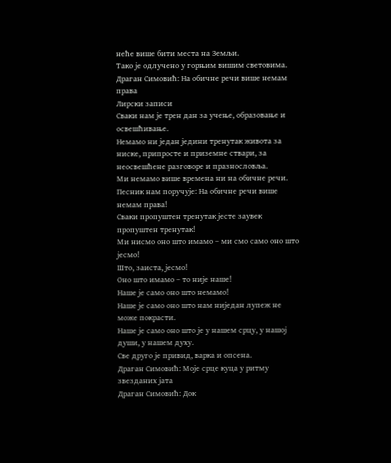неће више бити места на Земљи.
Тако је одлучено у горњим вишим световима.
Драган Симовић: На обичне речи више немам права
Лирски записи
Сваки нам је трен дан за учење, образовање и освешћивање.
Немамо ни један једини тренутак живота за ниске, припросте и приземне ствари, за неосвешћене разговоре и празнословља.
Ми немамо више времена ни на обичне речи.
Песник нам поручује: На обичне речи више немам права!
Сваки пропуштен тренутак јесте заувек пропуштен тренутак!
Ми нисмо оно што имамо – ми смо само оно што јесмо!
Што, заиста, јесмо!
Оно што имамо – то није наше!
Наше је само оно што немамо!
Наше је само оно што нам ниједан лупеж не може покрасти.
Наше је само оно што је у нашем срцу, у нашој души, у нашем духу.
Све друго је привид, варка и опсена.
Драган Симовић: Моје срце куца у ритму звезданих јата
Драган Симовић: Док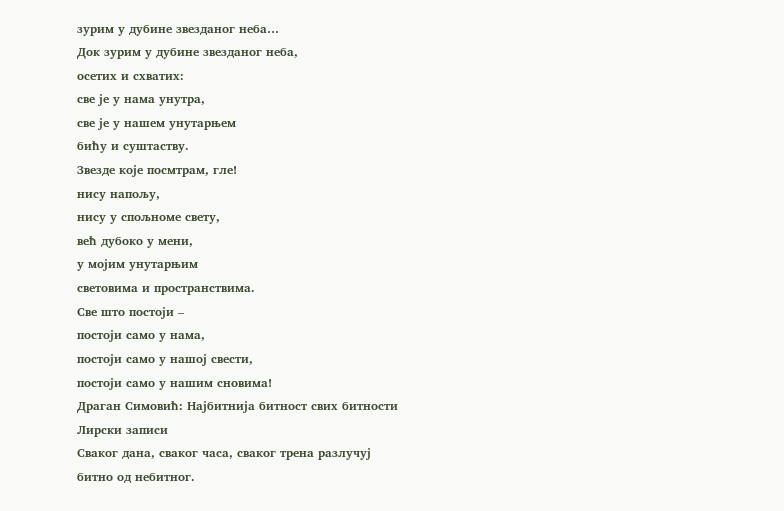зурим у дубине звезданог неба…
Док зурим у дубине звезданог неба,
осетих и схватих:
све је у нама унутра,
све је у нашем унутарњем
бићу и суштаству.
Звезде које посмтрам, гле!
нису напољу,
нису у спољноме свету,
већ дубоко у мени,
у мојим унутарњим
световима и пространствима.
Све што постоји –
постоји само у нама,
постоји само у нашој свести,
постоји само у нашим сновима!
Драган Симовић: Најбитнија битност свих битности
Лирски записи
Сваког дана, сваког часа, сваког трена разлучуј битно од небитног.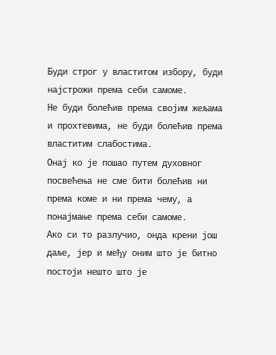Буди строг у властитом избору, буди најстрожи према себи самоме.
Не буди болећив према својим жељама и прохтевима, не буди болећив према властитим слабостима.
Онај ко је пошао путем духовног посвећења не сме бити болећив ни према коме и ни према чему, а понајмање према себи самоме.
Ако си то разлучио, онда крени још даље, јер и међу оним што је битно постоји нешто што је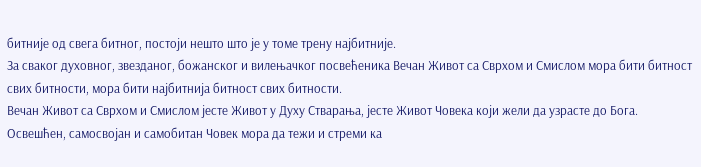битније од свега битног, постоји нешто што је у томе трену најбитније.
За сваког духовног, звезданог, божанског и вилењачког посвећеника Вечан Живот са Сврхом и Смислом мора бити битност свих битности, мора бити најбитнија битност свих битности.
Вечан Живот са Сврхом и Смислом јесте Живот у Духу Стварања, јесте Живот Човека који жели да узрасте до Бога.
Освешћен, самосвојан и самобитан Човек мора да тежи и стреми ка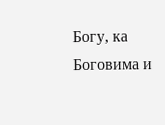Богу, ка Боговима и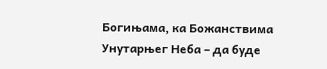Богињама, ка Божанствима Унутарњег Неба – да буде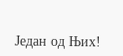Један од Њих!